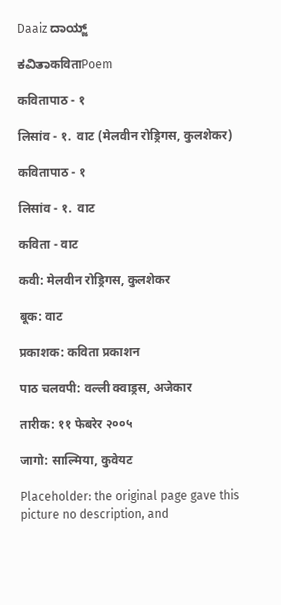Daaiz ದಾಯ್ಜ್

ಕವಿತಾकविताPoem

कवितापाठ - १

लिसांव - १.  वाट (मेलवीन रोड्रिगस, कुलशेकर)

कवितापाठ - १

लिसांव - १.  वाट

कविता - वाट

कवी: मेलवीन रोड्रिगस, कुलशेकर

बूक: वाट

प्रकाशक: कविता प्रकाशन

पाठ चलवपी: वल्ली क्वाड्रस, अजेकार

तारीक: ११ फेबरेर २००५

जागो: साल्मिया, कुवेयट

Placeholder: the original page gave this picture no description, and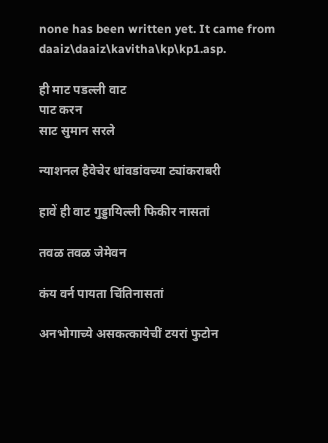none has been written yet. It came from daaiz\daaiz\kavitha\kp\kp1.asp.

ही माट पड‌ल्ली वाट
पाट कर‍न
साट सुमान सर‍ले

न्याशनल हैवेचेर धांवडांवच्या ट्यांकराबरी

हावें ही वाट गुड्डायिल्ली फिकीर नासतां

तवळ तवळ जेमेवन

कंय वर्न पायता चिंतिनासतां

अनभोगाच्ये असकत्कायेचीं टयरां फुटोन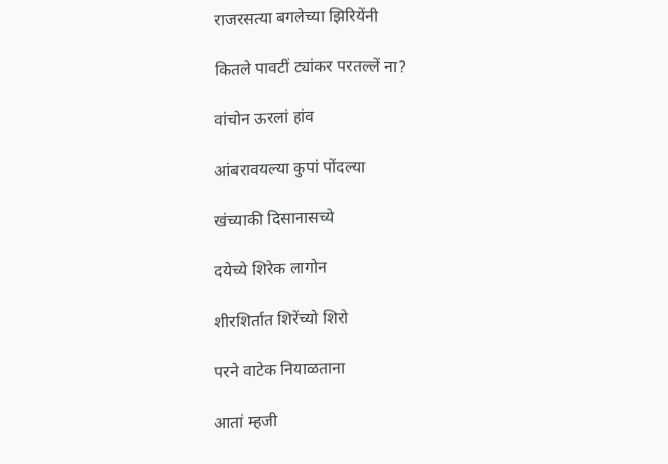राज‌रसत्या बगलेच्या झिरियेंनी

कितले पावटीं ट्यांकर पर‍तल्लें ना?

वांचोन ऊर‍लां हांव

आंबरावयल्या कुपां पोंदल्या

खंच्याकी दिसानासच्ये

दयेच्ये शिरेक लागोन

शीर‍शिर्तात शिरेंच्यो शिरो

पर‍ने वाटेक नियाळताना

आतां म्हजी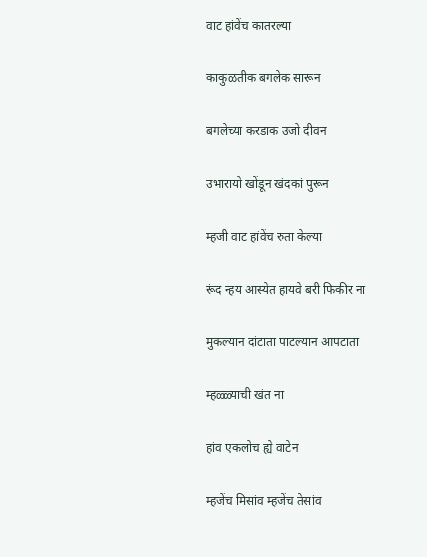वाट हांवेंच कातरल्या

काकुळतीक बगलेक सारून

बगलेच्या करडाक उजो दीवन

उभारायो खोंडून खंदकां पुरून

म्हजी वाट हांवेंच रुता केल्या

रूंद न्हय आस्येत हाय‌वे बरी फिकीर ना

मुकल्यान दांटाता पाटल्यान आपटाता

म्हळ्ळ्याची खंत ना

हांव एकलोच ह्ये वाटेन

म्हजेंच मिसांव म्हजेंच तेसांव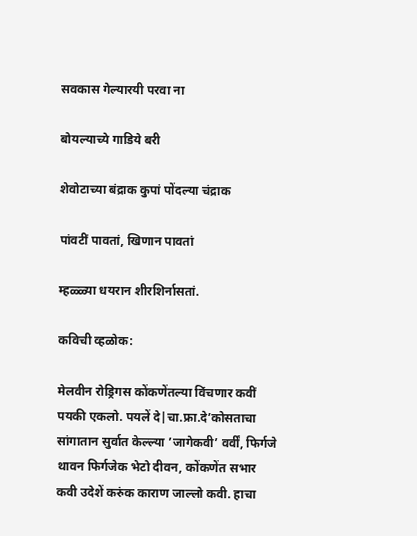सवकास गेल्यार‌यी पर‍वा ना

बोयल्याच्ये गाडिये बरी

शेवोटाच्या बंद्राक कुपां पोंदल्या चंद्राक

पांवटीं पावतां, खिणान पावतां

म्हळ्ळ्या धयरान शीर‍शिर्नासतां.

कविची व्हळोक:

मेलवीन रोड्रिगस कोंकणेंतल्या विंचणार कवीं पयकी एकलो. पयलें दे|चा.फ्रा.दे’कोसताचा सांगातान सुर्वात केल्ल्या ’जागेकवी’ वर्वीं, फिर्गजे थावन फिर्गजेक भेटो दीवन, कोंकणेंत सभार कवी उदेशें करुंक काराण जाल्लो कवी. हाचा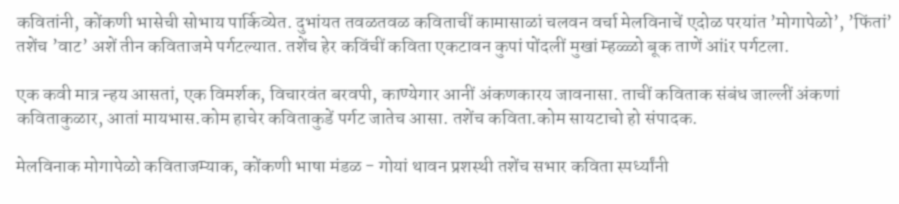कवितांनी, कोंकणी भासेची सोभाय पार्किव्येत. दुभांयत तवळ‌तवळ कविताचीं कामासाळां चलवन वर्चा मेलविनाचें एदोळ पर‍यांत ’मोगापेळो’, ’फिंतां’ तशेंच ’वाट’ अशें तीन कविताजमे पर्गटल्यात. तशेंच हेर कविंचीं कविता एकटावन कुपां पोंदलीं मुखां म्हळ्ळो बूक ताणें आंiर पर्गटला.

एक कवी मात्र न्हय आसतां, एक विमर्शक, विचार‌वंत बरवपी, काण्येगार आनीं अंकण‌कार‌य जावनासा. ताचीं कविताक संबंध जाल्लीं अंकणां कविताकुळार, आतां माय‌भास.कोम हाचेर कविताकुडें पर्गट जातेच आसा. तशेंच कविता.कोम सायटाचो हो संपादक.

मेलविनाक मोगापेळो कविताजम्याक, कोंकणी भाषा मंडळ - गोयां थावन प्रशस्थी तशेंच सभार कविता स्पर्ध्यांनी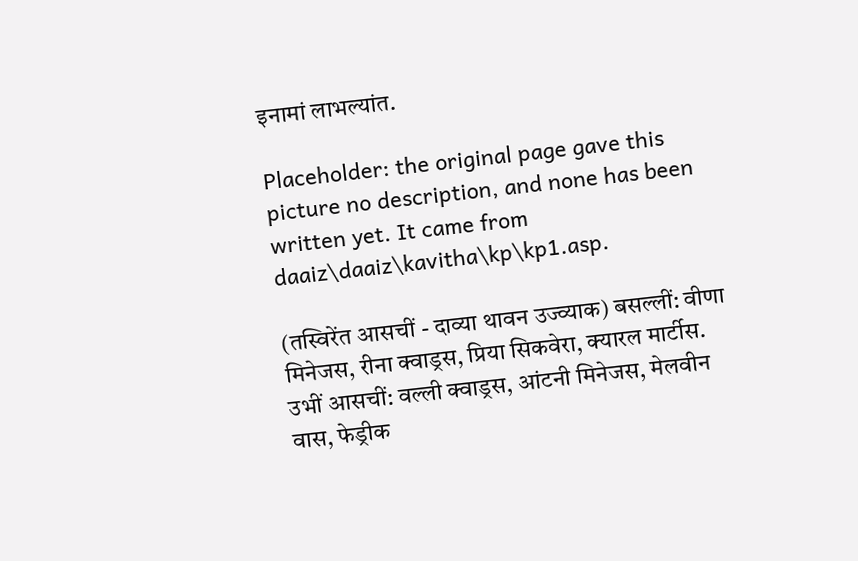इनामां लाभल्यांत.

Placeholder: the original page gave this picture no description, and none has been written yet. It came from daaiz\daaiz\kavitha\kp\kp1.asp.

(तस्विरेंत आसचीं - दाव्या थावन उज्व्याक) बस‌ल्लीं: वीणा मिनेजस, रीना क्वाड्रस, प्रिया सिकवेरा, क्यारल मार्टीस. उभीं आसचीं: वल्ली क्वाड्रस, आंटनी मिनेजस, मेलवीन वास, फेड्रीक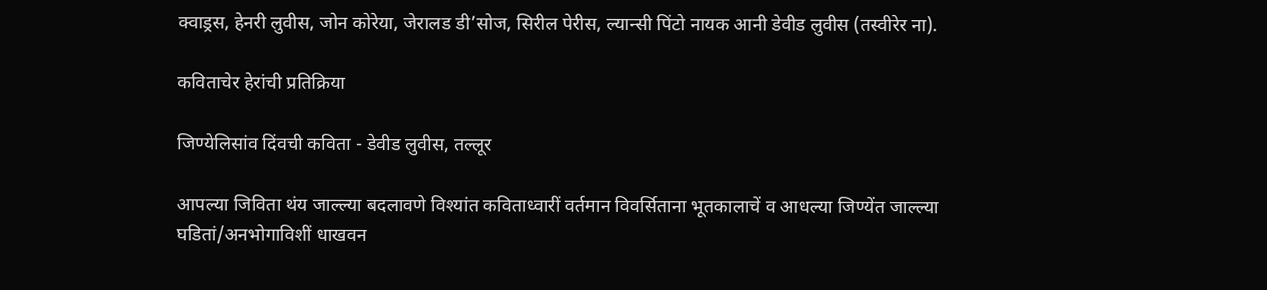क्वाड्रस, हेनरी लुवीस, जोन कोरेया, जेरालड डी’सोज, सिरील पेरीस, ल्यान्सी पिंटो नायक आनी डेवीड लुवीस (तस्वीरेर ना).

कविताचेर हेरांची प्रतिक्रिया

जिण्येलिसांव दिंवची कविता - डेवीड लुवीस, तल्लूर

आपल्या जिविता थंय जाल्ल्या बदलावणे विश्यांत कविताध्वारीं वर्तमान विवर्सिताना भूत‌कालाचें व आधल्या जिण्येंत जाल्ल्या घडितां/अनभोगाविशीं धाखवन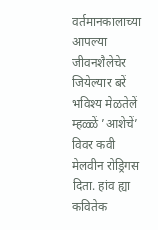वर्तमान‌कालाच्या आपल्या जीवन‌शैलेचेर जियेल्यार बरें भविश्य मेळतेलें म्हळ्ळें ’आशेचें’ विवर कवी मेलवीन रोड्रिगस दिता. हांव ह्या कवितेक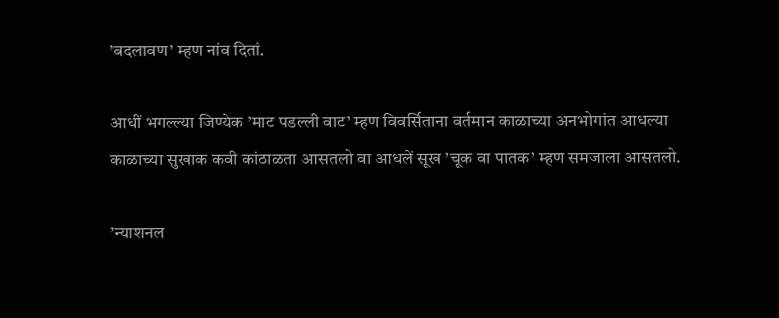’बदलावण’ म्हण नांव दितां.

आधीं भग‌ल्ल्या जिण्येक ’माट पड‌ल्ली वाट’ म्हण विवर्सिताना वर्त‌मान काळाच्या अनभोगांत आधल्या काळाच्या सुखाक कवी कांठाळता आसतलो वा आधलें सूख ’चूक वा पातक’ म्हण समजाला आसतलो.

’न्याशनल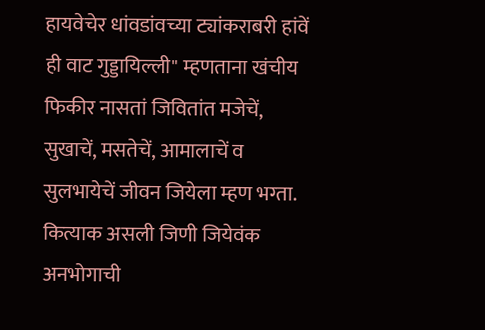हाय‌वेचेर धांवडांवच्या ट्यांकराबरी हांवें ही वाट गुड्डायिल्ली" म्हणताना खंचीय फिकीर नासतां जिवितांत मजेचें, सुखाचें, मसतेचें, आमालाचें व सुलभायेचें जीवन जियेला म्हण भग्ता. कित्याक असली जिणी जियेवंक अनभोगाची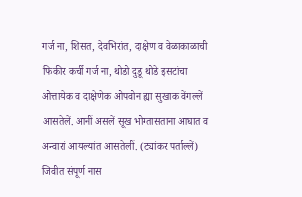गर्ज ना, शिसत, देव‌भिरांत, दाक्षेण व वेळाकाळाची फिकीर कर्ची गर्ज ना, थोडो दुडू थोडे इसटांचा ओत्तायेक व दाक्षेणेक ओपवोन ह्या सुखाक वेंग‌ल्लें आसतेलें. आनीं असलें सूख भोग्तासताना आघात व अन्वारां आयल्यांत आसतेलीं. (ट्यांकर पर्ताल्लें) जिवीत संपूर्ण नास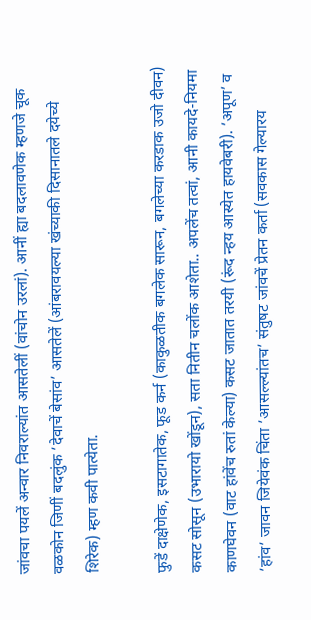जांवचा पयलें अन्वार निवराल्यांत आसतेलीं (वांचोन उरलां). आनीं ह्या बदलावणेक म्हणजे चूक वळकोन जिणीं बदलुंक ’देवाचें बेसांव’ आसतेलें (आंबरावयल्या खंच्याकी दिसानातले दयेच्ये शिरेक) म्हण कवी पात्येता.

फुडें दाक्षेणेक, इसटागातेक, फूड कर्न (काकुळतीक बगलेक सारून, बगलेच्या करडाक उजो दीवन) कसट सोसून (उभारायो खोंडून), सता नितीन चलोंक आशेता.. अपलेंच तत्वां, आनी कायदे-नियमा काणघेवन (वाट हांवेंच रुतां केल्या) कसट जातात तर‌यी (रूंद न्हय आस्येत हाय‌वेबरी). ’अपूण’ व ’हांव’ जावन जियेवंक चिंता ’आस‌ल्ल्यांत‌च’ संतुषट जांवचें प्रेतन कर्ता (सवकास गेल्यार‌य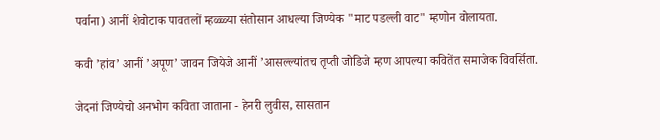पर्वाना) आनीं शेवोटाक पावतलों म्हळ्ळ्या संतोसान आधल्या जिण्येक "माट पड‌ल्ली वाट" म्हणोन वोलायता.

कवी ’हांव’ आनीं ’अपूण’ जावन जियेजे आनीं ’आस‌ल्ल्यांत‌च तृप्ती जोडिजे म्हण आपल्या कवितेंत समाजेक विवर्सिता.

जेदनां जिण्येचो अनभोग कविता जाताना - हेनरी लुवीस, सासतान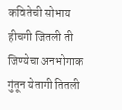कवितेची सोभाय हीच‌गी जितली ती जिण्येचा अनभोगाक गुंतून येतागी तितली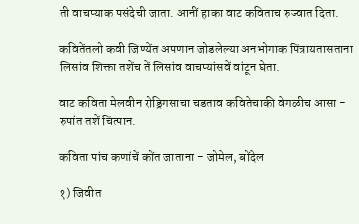ती वाचप्याक पसंदेची जाता. आनीं हाका वाट कविताच रुज्वात दिता.

कवितेंतलो कवी जिण्येंत अपणान जोडलेल्या अनभोगाक पिंत्रायतासताना लिसांव शिक्ता तशेंच तें लिसांव वाचप्यांसवें वांटून घेता.

वाट कविता मेलवीन रोड्रिगसाचा चडताव कवितेचाकी वेगळीच आसा - रुपांत तशें चिंत्पान.

कविता पांच कणांचें कोंत जाताना - जोमेल, बोंदेल

१) जिवीत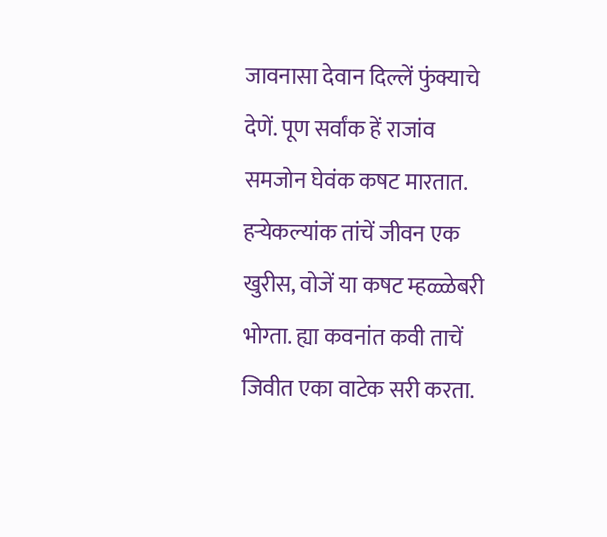जावनासा देवान दिल्लें फुंक्याचे देणें. पूण सर्वांक हें राजांव समजोन घेवंक कषट मार‍तात. हऱ्येकल्यांक तांचें जीवन एक खुरीस, वोजें या कषट म्हळ्ळेबरी भोग्ता. ह्या कवनांत कवी ताचें जिवीत एका वाटेक सरी कर‍ता.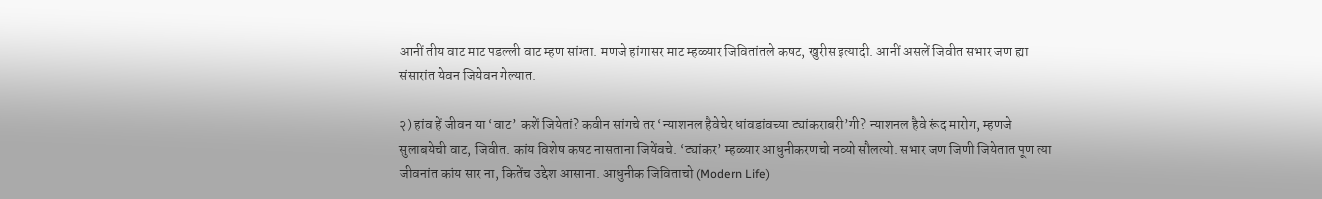आनीं तीय वाट माट पड‌ल्ली वाट म्हण सांग्ता. मणजे हांगासर माट म्हळ्यार जिवितांतले कषट, खुरीस इत्यादी. आनीं असलें जिवीत सभार जण ह्या संसारांत येवन जियेवन गेल्यात.

२) हांव हें जीवन या ‘वाट’ कशें जियेतां? कवीन सांगचे तर ‘न्याशनल हैवेचेर धांवडांवच्या ट्यांकराबरी’गी? न्याशनल हैवे रूंद मारोग, म्हणजे सुलाबयेची वाट, जिवीत. कांय विशेष कषट नासताना जियेंवचे. ‘ट्यांकर’ म्हळ्यार आधुनीकरणचो नव्यो सौलत्यो. सभार जण जिणी जियेतात पूण त्या जीवनांत कांय सार ना, कितेंच उद्देश आसाना. आधुनीक जिविताचो (Modern Life)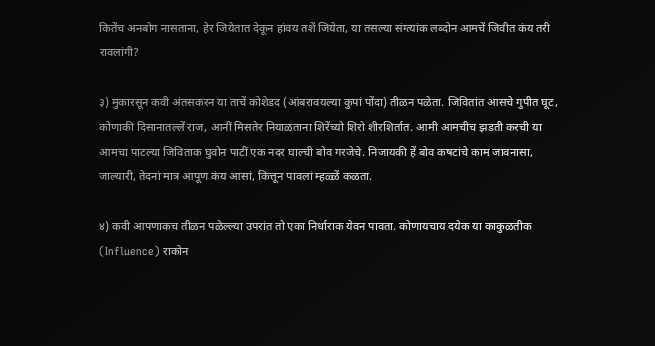कितेंच अनबोग नासताना, हेर जियेतात देकून हांव‌य तशें जियेता, या तस‌ल्या संग्त्यांक लब्दोन आमचें जिवीत कंय तरी रावलांगी?

३) मुकार‍सून कवी अंतसकर‍न या ताचें कोशेडद (आंबरावयल्या कुपां पोंदा) तीळन पळेता. जिवितांत आसचे गुपीत घूट, कोणाकी दिसानात‌ल्लें राज, आनीं मिसतेर नियाळताना शिरेंच्यो शिरो शीर‍शिर्तात. आमी आमचीच झडती कर‍ची या आमचा पाटल्या जिविताक घुवोन पाटीं एक नदर घाल्ची बोव गर‍जेचे. निजायकी हें बोव कषटांचे काम जावनासा, जाल्यारी, तेदनां मात्र आपूण कंय आसां, कित्तून पावलां म्हळ्ळें कळता.

४) कवी आपणाक‌च तीळन पळेल्ल्या उपरांत तो एका निर्धाराक येवन पावता. कोणायचाय दयेक या काकुळतीक (Influence) राकोन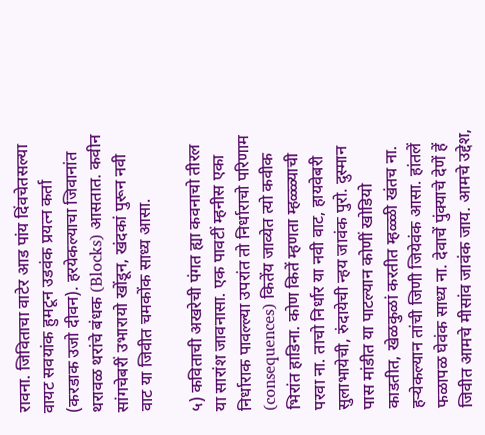रावना. जिविताचा वाटेर आड पांय दिंवचेतसल्या वायट सवयांक हुमटून उडवंक प्रयत्न कर्ता (करडाक उजो दीवन). हर‍येकल्याचा जिवानांत थरावळ थरांचे बंधक (Blocks) आसतात. कवीन सांगचेबरीं उभारायो खोंडून, खंदकां पुरून नवी वाट या जिवीत चमकोंक साध्य आसा.

५) कविताची अखरेची पंगत ह्या कवनाचो तीरल या सारांश जावनासा. एक पावटीं म्हनीस एका निर्धाराक पाव‌ल्ल्या उपरांत तो निर्धाराचो परिणाम (consequences) कितेंय जाव्येत त्यो कवीक भिरांत हाडिना. कोण कितें म्हणता म्हळ्ळ्याची पर‍वा ना. ताचो निर्धार या नवी वाट, हाय‌वेबरी सुलाभायेची, रुंदायेची न्हय जावंक पुरो. दुस्मान पास मांडीत या पाटल्यान कोणीं खोडियो काडतीत, खेळकुळां कर‍तीत म्हळ्ळी खंत‌च ना. हऱ्येकल्यान तांची जिणी जियेवंक आसा. हांतलें फळापळ घेवंक साध्य ना. देवाचें पुंक्याचे देणें हें जिवीत आमचे मीसांव जावंक जाय. आमचे उद्देश,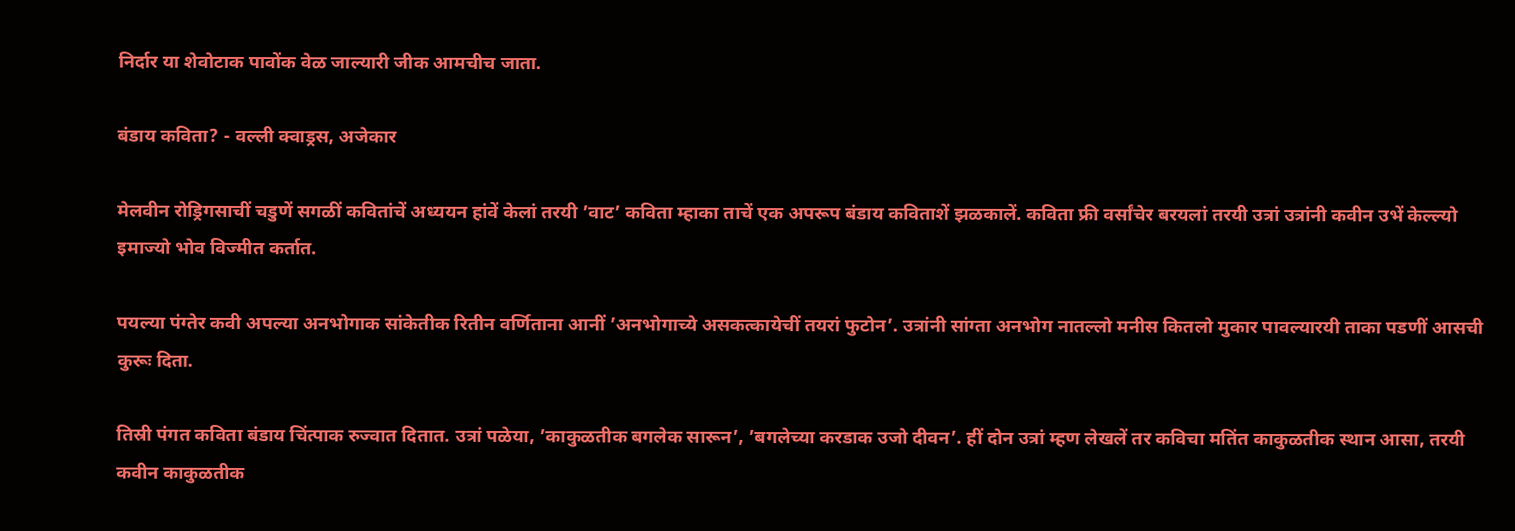निर्दार या शेवोटाक पावोंक वेळ जाल्यारी जीक आमचीच जाता.

बंडाय कविता? - वल्ली क्वाड्रस, अजेकार

मेलवीन रोड्रिगसाचीं चडुणें सगळीं कवितांचें अध्ययन हांवें केलां तर‌यी ’वाट’ कविता म्हाका ताचें एक अपरूप बंडाय कविताशें झळकालें. कविता फ्री वर्सांचेर बरयलां तर‌यी उत्रां उत्रांनी कवीन उभें केल्ल्यो इमाज्यो भोव विज्मीत कर्तात.

पयल्या पंग्तेर कवी अपल्या अनभोगाक सांकेतीक रितीन वर्णिताना आनीं ’अनभोगाच्ये असकत्कायेचीं तयरां फुटोन’. उत्रांनी सांग्ता अनभोग नात‌ल्लो मनीस कितलो मुकार पावल्यार‌यी ताका पडणीं आसची कुरूः दिता.

तिस्री पंगत कविता बंडाय चिंत्पाक रुज्वात दितात. उत्रां पळेया, ’काकुळतीक बगलेक सारून’, ’बगलेच्या करडाक उजो दीवन’. हीं दोन उत्रां म्हण लेखलें तर कविचा मतिंत काकुळतीक स्थान आसा, तर‌यी कवीन काकुळतीक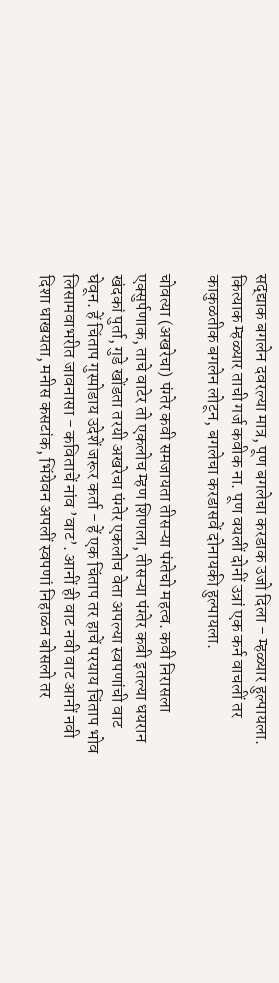सद्द्याक बगलेन दवरल्या मात्र, पूण बगलेचा करडाक उजो दिला - म्हळ्यार हुल्पायला. कित्याक म्हळ्यार ताची गर्ज कवीक ना. पूण वयलीं दोनीं उत्रां एक कर्न वाचलीं तर काकुळतीक बगलेन लोटून, बगलेचा करडासवें दोनायकी हुल्पायला.

चोवत्या (अखरेचा) पंग्तेर कवी समजायता तीसऱ्या पंग्तेचो महत्व. कवी निरासला एक्सुर्पणाक, ताचे वाटेर तो एकलोच म्हण शिणला, तीसऱ्या पंग्तेर कवी इतल्या धयरान खंदकां पुर्ता, गुडे खोंडता तर‌यी अखरेचा पंग्तेर एकलोच वेता अपल्या स्वपणांची वाट घेवून. हें चिंताप गुस्पोडाय उदेशें जरूर कर्ता - हें एक चिंताप तर हाचें पर‍याय चिंताप भोव लिसामवाभरीत जावनासा - कविताचें नांव ’वाट’. आनीं ही वाट नवी वाट आनीं नवी दिशा धाखयता, मनीस कसटांक, भिंयेवन अपलीं स्वपणां निहाळन बोसलो तर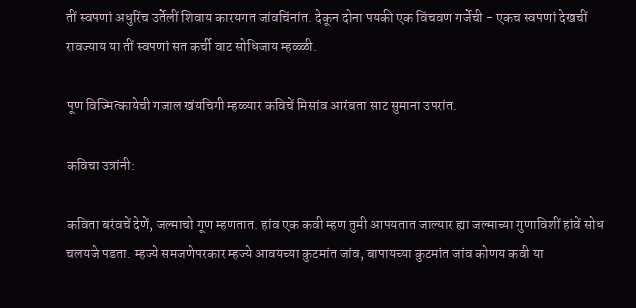तीं स्वपणां अधुरिंच उर्तेलीं शिवाय कार‍यगत जांवचिंनांत. देकून दोना पयकी एक विंचवण गर्जेची - एक‌च स्वपणां देखचीं रावज्याय या तीं स्वपणां सत कर्ची वाट सोधिजाय म्हळ्ळी.

पूण विज्मित्कायेची गजाल खंयचिगी म्हळ्यार कविचें मिसांव आरंबता साट सुमाना उपरांत.

कविचा उत्रांनी:

कविता बरंवचें देणें, जल्माचो गूण म्हणतात. हांव एक कवी म्हण तुमी आपयतात जाल्यार ह्या जल्माच्या गुणाविशीं हांवें सोध चलयजे पडता. म्हज्ये समजणेपरकार म्हज्ये आवयच्या कुटमांत जांव, बापायच्या कुटमांत जांव कोण‌य कवी या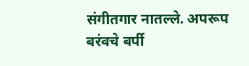संगीत‌गार नात‌ल्ले. अपरूप बरंवचे बर्पी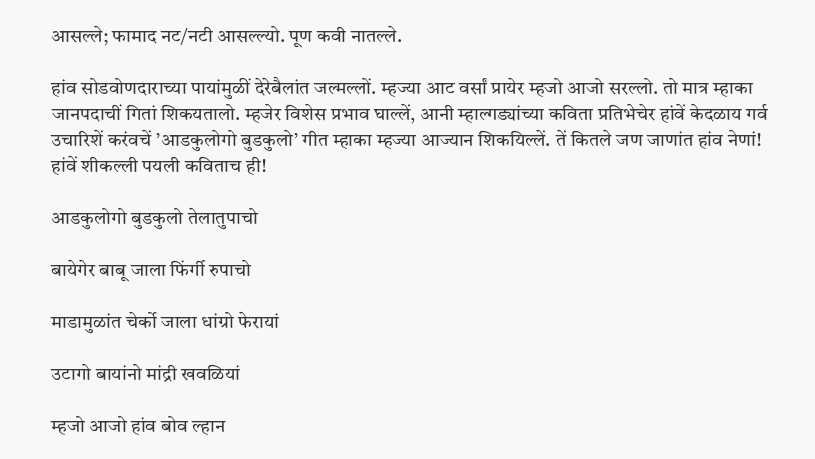आस‌ल्ले; फामाद नट/नटी आस‌ल्ल्यो. पूण कवी नात‌ल्ले.

हांव सोडवोणदाराच्या पायांमुळीं देरेबैलांत जल्मल्लों. म्हज्या आट वर्सां प्रायेर म्हजो आजो सर‌ल्लो. तो मात्र म्हाका जानपदाचीं गितां शिकयतालो. म्हजेर विशेस प्रभाव घाल्लें, आनी म्हाल्गड्यांच्या कविता प्रतिभेचेर हांवें केदळाय गर्व उचारिशें करंवचें ’आडकुलोगो बुडकुलो’ गीत म्हाका म्हज्या आज्यान शिकयिल्लें. तें कितले जण जाणांत हांव नेणां! हांवें शीक‌ल्ली पयली कविताच ही!

आडकुलोगो बुडकुलो तेलातुपाचो

बायेगेर बाबू जाला फिंर्गी रुपाचो

माडामुळांत चेर्को जाला धांग्रो फेरायां

उटागो बायांनो मांद्री खवळियां

म्हजो आजो हांव बोव ल्हान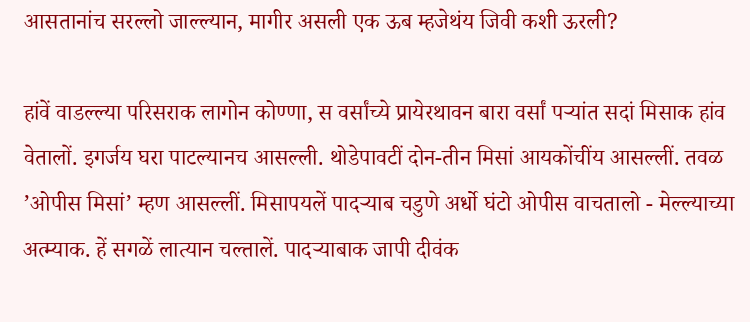आसतानांच सर‌ल्लो जाल्ल्यान, मागीर असली एक ऊब म्हजेथंय जिवी कशी ऊर‍ली?

हांवें वाड‌ल्ल्या परिसराक लागोन कोण्णा, स वर्सांच्ये प्रायेर‌थावन बारा वर्सां पऱ्यांत सदां मिसाक हांव वेतालों. इगर्ज‌य घरा पाटल्यान‌च आस‌ल्ली. थोडेपावटीं दोन-तीन मिसां आयकोंचींय आस‌ल्लीं. तवळ ’ओपीस मिसां’ म्हण आस‌ल्लीं. मिसापयलें पादऱ्याब चडुणे अर्धो घंटो ओपीस वाचतालो - मेल्ल्याच्या अत्म्याक. हें सगळें लात्यान चल्तालें. पादऱ्याबाक जापी दीवंक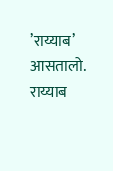’राय्याब’ आसतालो. राय्याब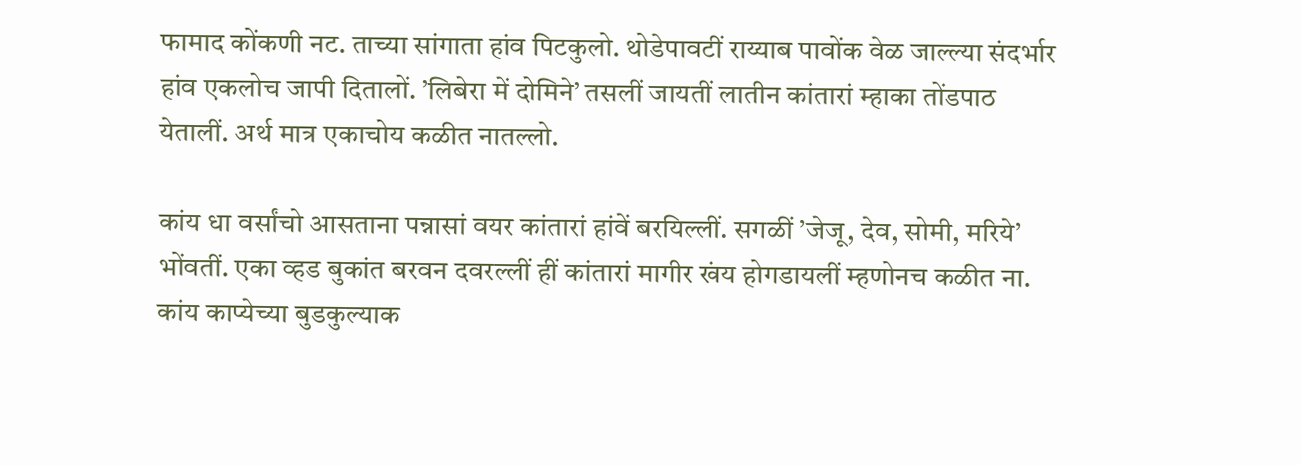फामाद कोंकणी नट. ताच्या सांगाता हांव पिटकुलो. थोडेपावटीं राय्याब पावोंक वेळ जाल्ल्या संदर्भार हांव एकलोच जापी दितालों. ’लिबेरा में दोमिने’ तसलीं जायतीं लातीन कांतारां म्हाका तोंड‌पाठ येतालीं. अर्थ मात्र एकाचोय कळीत नात‌ल्लो.

कांय धा वर्सांचो आसताना पन्नासां वयर कांतारां हांवें बरयिल्लीं. सगळीं ’जेजू, देव, सोमी, मरिये’ भोंवतीं. एका व्हड बुकांत बरवन दवर‌ल्लीं हीं कांतारां मागीर खंय होगडायलीं म्हणोन‌च कळीत ना. कांय काप्येच्या बुडकुल्याक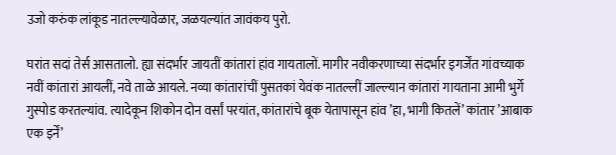उजो करुंक लांकूड नात‌ल्ल्यावेळार, जळयल्यांत जावंक‌य पुरो.

घरांत सदां तेर्स आसतालो. ह्या संदर्भार जायतीं कांतारां हांव गायतालों. मागीर नवीकरणाच्या संदर्भार इगर्जेंत गांवच्याक नवीं कांतारां आयलीं, नवे ताळे आयले. नव्या कांतारांचीं पुसतकां येवंक नात‌ल्लीं जाल्ल्यान कांतारां गायताना आमी भुर्गे गुस्पोड कर‍तल्यांव. त्यादेकून शिकोन दोन वर्सां पर‍यांत, कांतारांचे बूक येतापासून हांव ’हा, भागी कितलें’ कांतार ’आबाक एक इर्नें’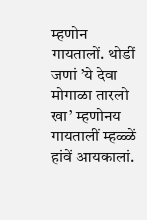म्हणोन गायतालों. थोडीं जणां ’ये देवा मोगाळा तारलो खा’ म्हणोन‌य गायतालीं म्हळ्ळें हांवें आयकालां.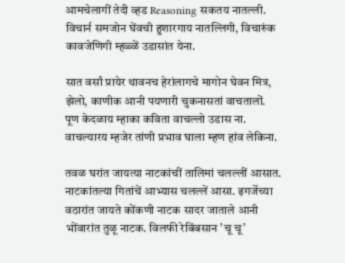आमचेलागीं तेदी व्हड Reasoning सकत‌य नात‌ल्ली. विचार्न समजोन घेंवची हुशार‍गाय नात‌ल्लिगी, विचारुंक कावजेणिगी म्हळ्ळें उडासांत येना.

सात वर्सां प्रायेर थावन‌च हेरांलागचे मागोन घेवन मित्र, झेलो, काणीक आनी पयणारी चुकनासतां वाचतालों. पूण केदळाय म्हाका कविता वाच‌ल्लो उडास ना. वाचल्यार‌य म्हजेर तांणी प्रभाव घाला म्हण हांव लेकिना.

तवळ घरांत जायत्या नाटकांचीं तालिमां चल‌ल्लीं आसात. नाटकांतल्या गितांचें आभ्यास चल‌ल्लें आसा. इगर्जेच्या वठारांत जायते कोंकणी नाटक सादर जाताले आनी भोंवारांत तुळू नाटक. विलफी रेबिंबसान ’चू चू’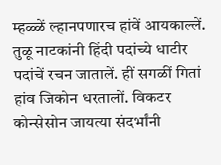म्हळ्ळें ल्हान‌पणार‌च हांवें आयकाल्लें. तुळू नाटकांनी हिंदी पदांच्ये धाटीर पदांचें रचन जातालें. हीं सगळीं गितां हांव जिकोन धर‍तालों. विकटर कोन्सेसोन जायत्या संदर्भांनी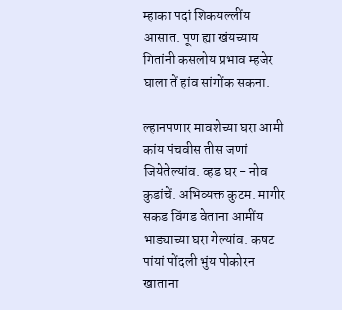म्हाका पदां शिकय‌ल्लींय आसात. पूण ह्या खंयच्याय गितांनी कसलोय प्रभाव म्हजेर घाला तें हांव सांगोंक सकना.

ल्हान‌पणार मावशेच्या घरा आमी कांय पंचवीस तीस जणां जियेतेल्यांव. व्हड घर - नोव कुडांचें. अभिव्यक्त कुटम. मागीर सकड विंगड वेताना आमींय भाड्याच्या घरा गेल्यांव. कषट पांयां पोंदली भुंय पोकोर‍न खाताना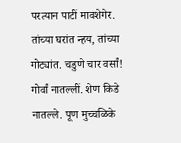पर‍त्यान पाटीं मावशेगेर. तांच्या घरांत न्हय, तांच्या गोट्यांत. चडुणे चार वर्सां! गोर्वां नात‌ल्लीं. शेण किडे नात‌ल्ले. पूण मुच्चळिके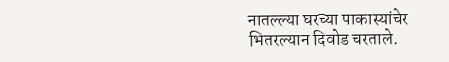नात‌ल्ल्या घर‍च्या पाकास्यांचेर भितर‍ल्यान दिवोड चर‍ताले.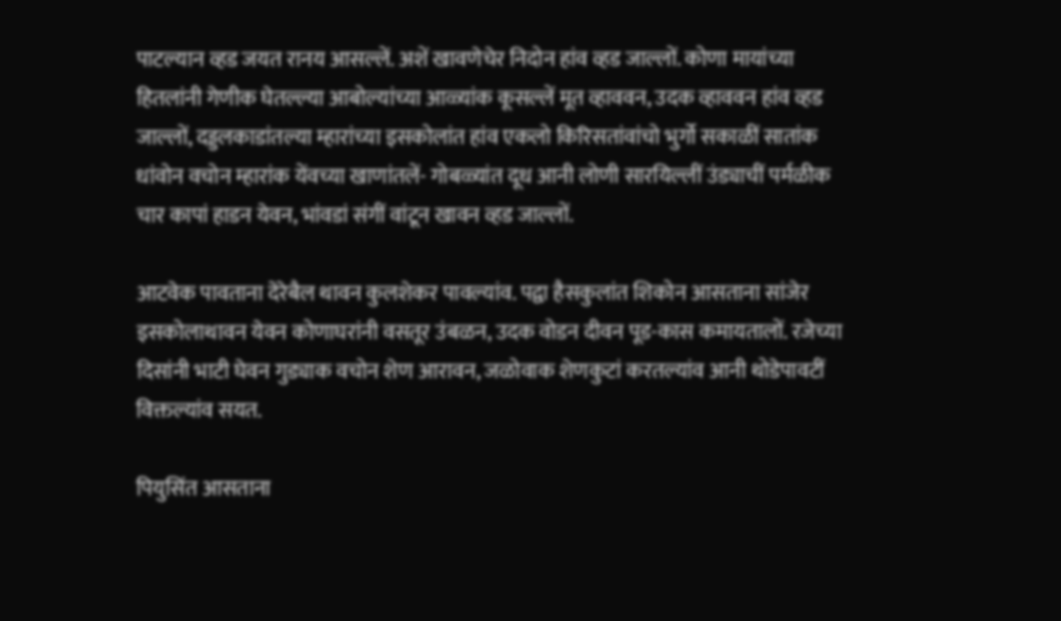पाटल्यान व्हड जयत रान‌य आस‌ल्लें. अशें खावणेचेर निदोन हांव व्हड जाल्लों. कोणा मायांच्या हितलांनी गेणीक घेत‌ल्ल्या आबोल्यांच्या आळ्यांक कूस‌ल्लें मूत व्हाववन, उदक व्हाववन हांव व्हड जाल्लों, दड्डल‌काडांतल्या म्हारांच्या इसकोलांत हांव एकलो किरिसतांवांचो भुर्गो सकाळीं सातांक धांवोन वचोन म्हारांक येंवच्या खाणांतलें- गोबळ्यांत दूध आनी लोणी सारयिल्लीं उंड्याचीं पर्मळीक चार कापां हाडन येवन, भांवडां संगीं वांटून खावन व्हड जाल्लों.

आटवेक पावताना देरेबैल थावन कुलशेकर पावल्यांव. पद्वा हैसकुलांत शिकोन आसताना सांजेर इसकोलाथावन येवन कोणाघरांनी वसतूर उंबळन, उदक वोडन दीवन पूड-कास कमायतालों. रजेच्या दिसांनी भाटी घेवन गुड्याक वचोन शेण आरावन, जळोवाक शेणकुटां कर‍तल्यांव आनी थोडेपावटीं विक्तल्यांव सयत.

पियुसिंत आसताना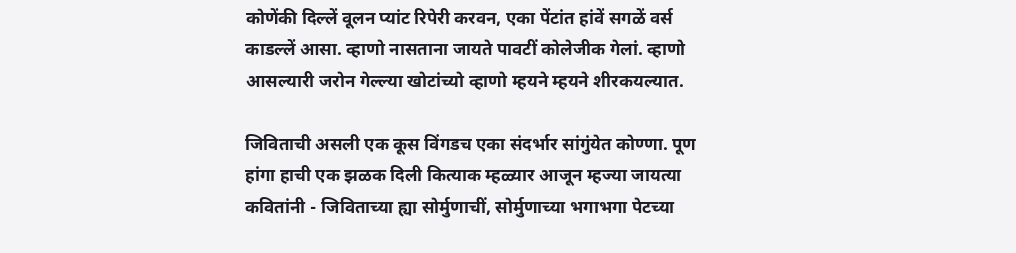कोणेंकी दिल्लें वूलन प्यांट रिपेरी करवन, एका पेंटांत हांवें सगळें वर्स काड‌ल्लें आसा. व्हाणो नासताना जायते पावटीं कोलेजीक गेलां. व्हाणो आसल्यारी जरोन गेल्ल्या खोटांच्यो व्हाणो म्हयने म्हयने शीर‍कयल्यात.

जिविताची असली एक कूस विंगड‌च एका संदर्भार सांगुंयेत कोण्णा. पूण हांगा हाची एक झळक दिली कित्याक म्हळ्यार आजून म्हज्या जायत्या कवितांनी - जिविताच्या ह्या सोर्मुणाचीं, सोर्मुणाच्या भगाभगा पेटच्या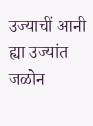उज्याचीं आनी ह्या उज्यांत जळोन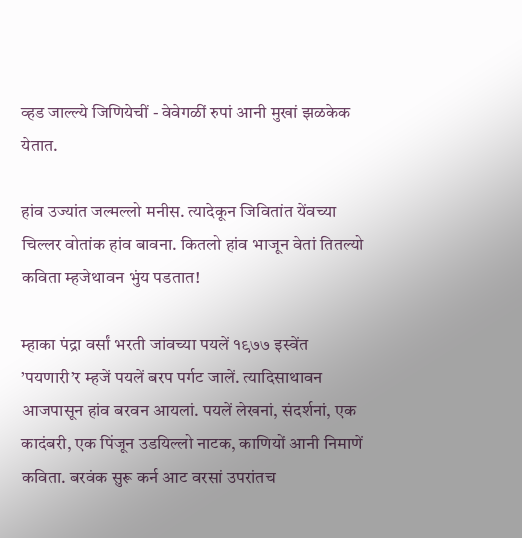व्हड जाल्ल्ये जिणियेचीं - वेवेगळीं रुपां आनी मुखां झळकेक येतात.

हांव उज्यांत जल्मल्लो मनीस. त्यादेकून जिवितांत येंवच्या चिल्लर वोतांक हांव बावना. कितलो हांव भाजून वेतां तितल्यो कविता म्हजेथावन भुंय पडतात!

म्हाका पंद्रा वर्सां भर‍ती जांवच्या पयलें १९७७ इस्वेंत ’पयणारी’र म्हजें पयलें बरप पर्गट जालें. त्यादिसाथावन आज‌पासून हांव बरवन आयलां. पयलें लेखनां, संदर्शनां, एक कादंबरी, एक पिंजून उडयिल्लो नाटक, काणियों आनी निमाणें कविता. बरवंक सुरू कर्न आट वर‍सां उपरांत‌च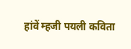हांवें म्हजी पयली कविता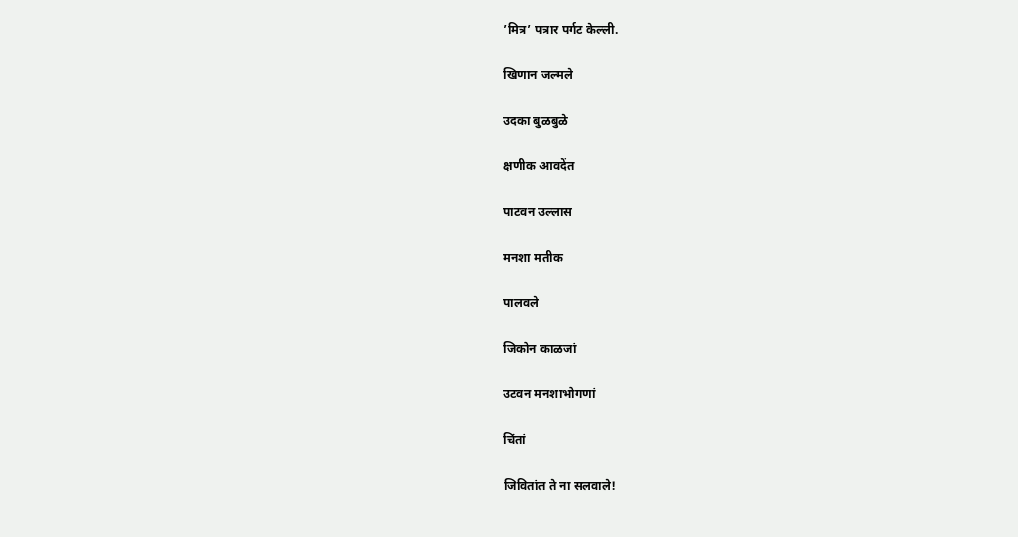’मित्र’ पत्रार पर्गट केल्ली.

खिणान जल्मले

उदका बुळबुळे

क्षणीक आवदेंत

पाटवन उल्लास

मनशा मतीक

पालवले

जिकोन काळजां

उटवन मनशाभोगणां

चिंतां

जिवितांत ते ना सलवाले!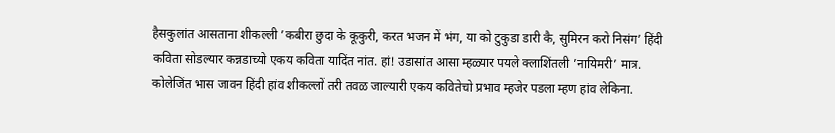हैसकुलांत आसताना शीक‌ल्ली ’कबीरा छुदा के कूकुरी, करत भजन में भंग, या को टुकुडा डारी कै, सुमिरन करो निसंग’ हिंदी कविता सोडल्यार कन्नडाच्यो एक‌य कविता यादिंत नांत. हां! उडासांत आसा म्हळ्यार पयले क्लाशिंतली ’नायिमरी’ मात्र. कोलेजिंत भास जावन हिंदी हांव शीक‌ल्लों तरी तवळ जाल्यारी एक‌य कवितेचो प्रभाव म्हजेर पडला म्हण हांव लेकिना.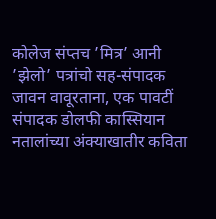कोलेज संप्तच ’मित्र’ आनी ’झेलो’ पत्रांचो सह-संपादक जावन वावूर‍ताना, एक पावटीं संपादक डोलफी कास्सियान नतालांच्या अंक्याखातीर कविता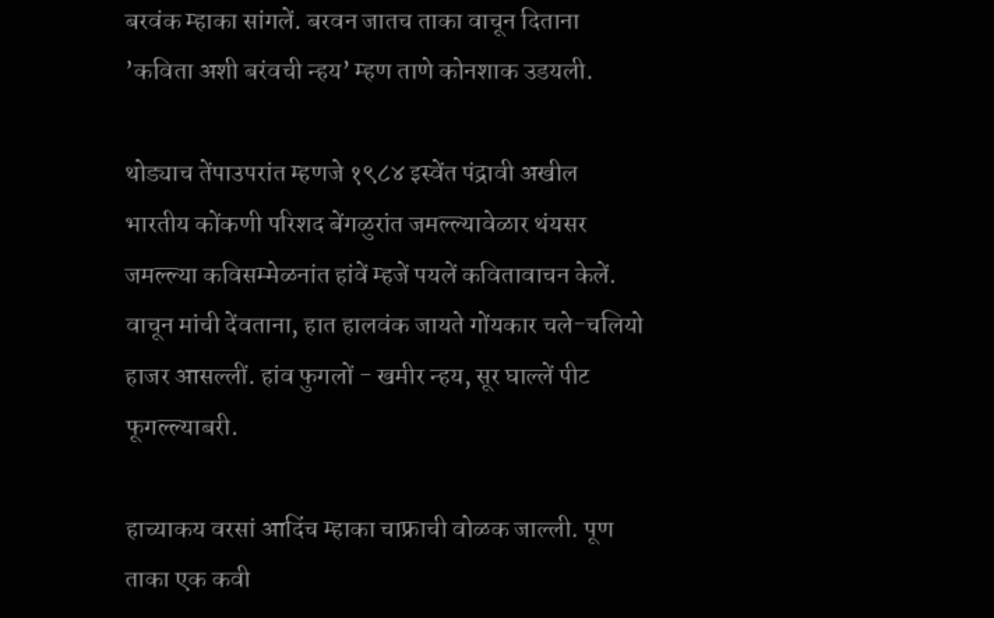बरवंक म्हाका सांगलें. बरवन जातच ताका वाचून दिताना ’कविता अशी बरंवची न्हय’ म्हण ताणे कोनशाक उडयली.

थोड्याच तेंपाउपरांत म्हणजे १९८४ इस्वेंत पंद्रावी अखील भारतीय कोंकणी परिशद बेंगळुरांत जम‌ल्ल्यावेळार थंयसर जम‌ल्ल्या कविसम्मेळनांत हांवें म्हजें पयलें कवितावाचन केलें. वाचून मांची देंवताना, हात हालवंक जायते गोंयकार चले-चलियो हाजर आस‌ल्लीं. हांव फुगलों - खमीर न्हय, सूर घाल्लें पीट फूग‌ल्ल्याबरी.

हाच्याक‌य वर‍सां आदिंच म्हाका चाफ्राची वोळक जाल्ली. पूण ताका एक कवी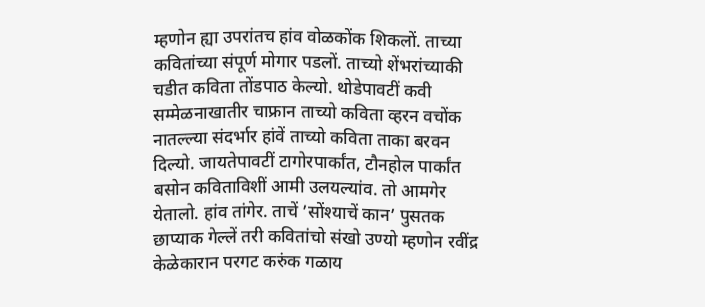म्हणोन ह्या उपरांत‌च हांव वोळकोंक शिकलों. ताच्या कवितांच्या संपूर्ण मोगार पडलों. ताच्यो शेंभरांच्याकी चडीत कविता तोंड‌पाठ केल्यो. थोडेपावटीं कवी सम्मेळनाखातीर चाफ्रान ताच्यो कविता व्हर‍न वचोंक नात‌ल्ल्या संदर्भार हांवें ताच्यो कविता ताका बरवन दिल्यो. जायतेपावटीं टागोर‌पार्कांत, टौन‌होल पार्कांत बसोन कविताविशीं आमी उलयल्यांव. तो आमगेर येतालो. हांव तांगेर. ताचें ’सोंश्याचें कान’ पुसतक छाप्याक गेल्लें तरी कवितांचो संखो उण्यो म्हणोन रवींद्र केळेकारान पर‍गट करुंक गळाय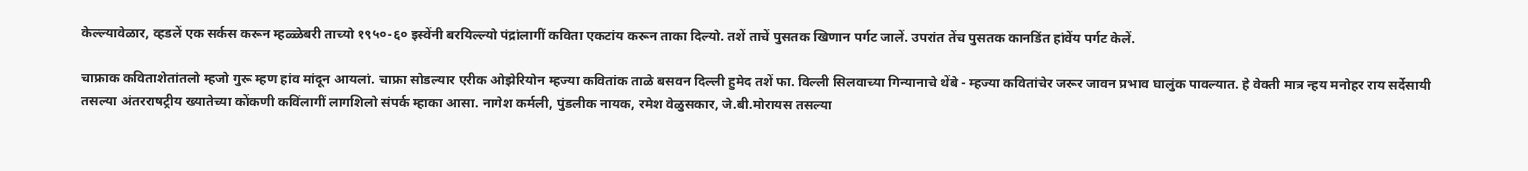केल्ल्यावेळार, व्हडलें एक सर्कस करून म्हळ्ळेबरी ताच्यो १९५०-६० इस्वेंनी बरयिल्ल्यो पंद्रांलागीं कविता एकटांय करून ताका दिल्यो. तशें ताचें पुसतक खिणान पर्गट जालें. उपरांत तेंच पुसतक कानडिंत हांवेंय पर्गट केलें.

चाफ्राक कविताशेतांतलो म्हजो गुरू म्हण हांव मांदून आयलां. चाफ्रा सोडल्यार एरीक ओझेरियोन म्हज्या कवितांक ताळे बसवन दिल्ली हुमेद तशें फा. विल्ली सिलवाच्या गिन्यानाचे थेंबे - म्हज्या कवितांचेर जरूर जावन प्रभाव घालुंक पावल्यात. हे वेक्ती मात्र न्हय मनोहर राय सर्देसायी तसल्या अंतर‌राषट्रीय ख्यातेच्या कोंकणी कविंलागीं लागशिलो संपर्क म्हाका आसा. नागेश कर्मली, पुंडलीक नायक, रमेश वेळुसकार, जे.बी.मोरायस तसल्या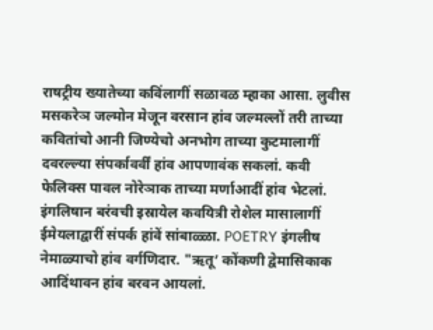राषट्रीय ख्यातेच्या कविंलागीं सळावळ म्हाका आसा. लुवीस मसकरेञ जल्मोन मेजून वर‍सान हांव जल्मल्लों तरी ताच्या कवितांचो आनी जिण्येचो अनभोग ताच्या कुटमालागीं दवर‌ल्ल्या संपर्कावर्वीं हांव आपणावंक सकलां. कवी फेलिक्स पावल नोरेञाक ताच्या मर्णाआदीं हांव भेटलां. इंगलिषान बरंवची इस्रायेल कवयित्री रोशेल मासालागीं ईमेयलाद्वारीं संपर्क हांवें सांबाळ्ळा. POETRY इंगलीष नेमाळ्याचो हांव वर्गणिदार. "ऋतू’ कोंकणी द्वेमासिकाक आदिंथावन हांव बरवन आयलां.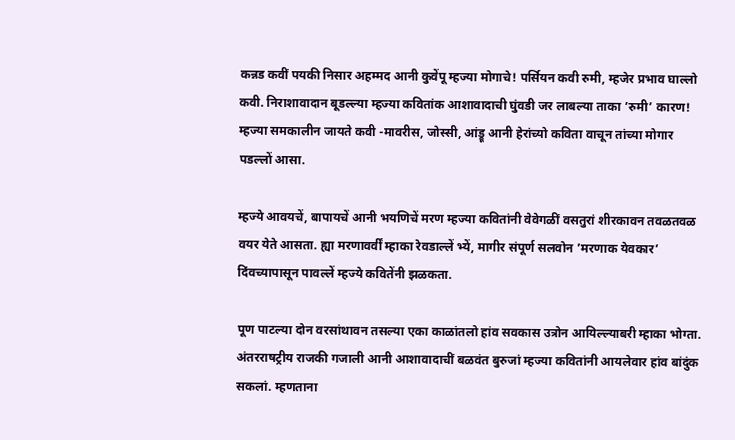कन्नड कवीं पयकी निसार अहम्मद आनी कुवेंपू म्हज्या मोगाचे! पर्सियन कवी रुमी, म्हजेर प्रभाव घाल्लो कवी. निराशावादान बूड‌ल्ल्या म्हज्या कवितांक आशावादाची घुंवडी जर लाबल्या ताका ’रुमी’ कारण! म्हज्या समकालीन जायते कवी -मावरीस, जोस्सी, आंड्रू आनी हेरांच्यो कविता वाचून तांच्या मोगार पड‌ल्लों आसा.

म्हज्ये आवयचें, बापायचें आनी भयणिचें मरण म्हज्या कवितांनी वेवेगळीं वसतुरां शीर‍कावन तवळतवळ वयर येते आसता. ह्या मर‍णावर्वीं म्हाका रेवडाल्लें भ्यें, मागीर संपूर्ण सलवोन ’मर‍णाक येवकार’ दिंवच्यापासून पाव‌ल्लें म्हज्ये कवितेंनी झळकता.

पूण पाटल्या दोन वर‍सांथावन तसल्या एका काळांतलो हांव सवकास उत्रोन आयिल्ल्याबरी म्हाका भोग्ता. अंतर‌राषट्रीय राजकी गजाली आनी आशावादाचीं बळवंत बुरुजां म्हज्या कवितांनी आयलेवार हांव बांदुंक सकलां. म्हणताना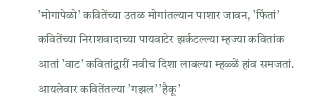’मोगापेळो’ कवितेंच्या उतळ मोगांतल्यान पाशार जावन, ’फिंतां’ कवितेंच्या निराश‌वादाच्या पाय‌वाटेर झर्कट‌ल्ल्या म्हज्या कवितांक आतां ’वाट’ कवितांद्वारीं नवीच दिशा लाबल्या म्हळ्ळें हांव समजतां. आयलेवार कवितेंतल्या ’गझल’ ’हैकू’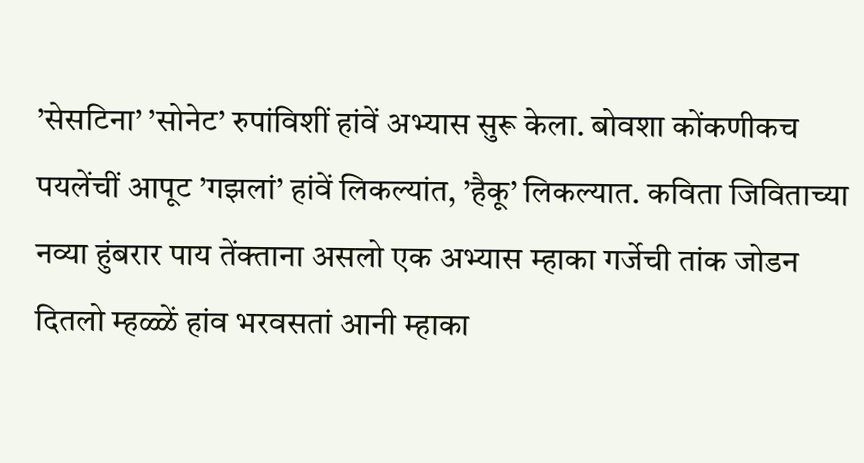’सेसटिना’ ’सोनेट’ रुपांविशीं हांवें अभ्यास सुरू केला. बोव‌शा कोंकणीक‌च पयलेंचीं आपूट ’गझलां’ हांवें लिकल्यांत, ’हैकू’ लिकल्यात. कविता जिविताच्या नव्या हुंबरार पाय तेंक्ताना असलो एक अभ्यास म्हाका गर्जेची तांक जोडन दितलो म्हळ्ळें हांव भर‍वसतां आनी म्हाका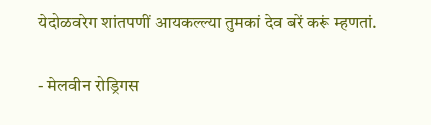येदोळ‌वरेग शांत‌पणीं आयकल्ल्या तुमकां देव बरें करूं म्हणतां.

- मेलवीन रोड्रिगस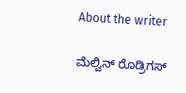About the writer

ಮೆಲ್ವಿನ್ ರೊಡ್ರಿಗಸ್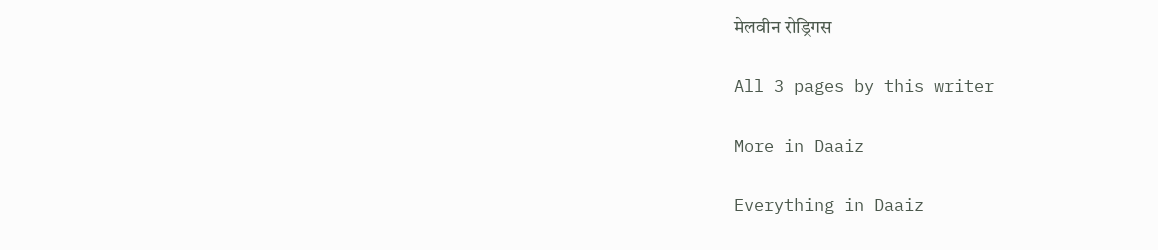मेलवीन रोड्रिगस

All 3 pages by this writer

More in Daaiz

Everything in Daaiz